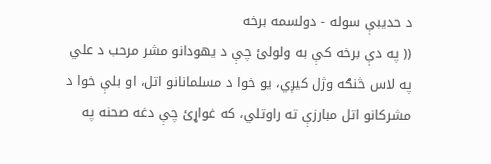د حدیبې سوله - دولسمه برخه
(( په دې برخه کې به ولولئ چې د یهودانو مشر مرحب د علي په لاس څنګه وژل کیږي، یو خوا د مسلمانانو اتل، او بلې خوا د مشرکانو اتل مبارزې ته راوتلي، که غواړئ چې دغه صحنه په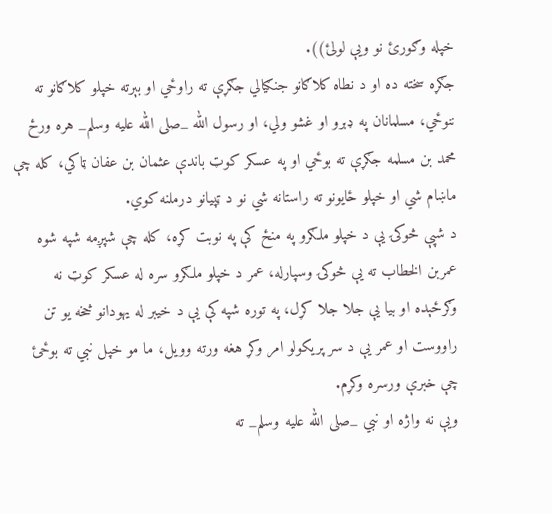خپله وګورئ نو ويې لولئ)).
جګړه سخته ده او د نطاه کلاګانو جنګيالي جګړې ته راوځي او بېرته خپلو کلاګانو ته ننوځي، مسلمانان په ډبرو او غشو ولي، او رسول الله _صلی الله عليه وسلم_ هره ورځ محمد بن مسلمه جګړې ته بوځي او په عسکر کوټ باندې عثمان بن عفان ټاکي، کله چې ماښام شي او خپلو ځايونو ته راستانه شي نو د ټپيانو درملنه کوي.
د شپې څوکۍ يې د خپلو ملګرو په منځ کې په نوبت کړه، کله چې شپږمه شپه شوه عمربن الخطاب ته يې څوکۍ وسپارله، عمر د خپلو ملګرو سره له عسکر کوټ نه وګرځېده او بيا يې جلا جلا کړل، په توره شپه کې يې د خيبر له يهودانو څخه يو تن راووست او عمر يې د سر پريکولو امر وکړ هغه ورته وويل، ما مو خپل نبي ته بوځئ چې خبرې ورسره وکړم.
ويې نه واژه او نبي _صلی الله عليه وسلم_ ته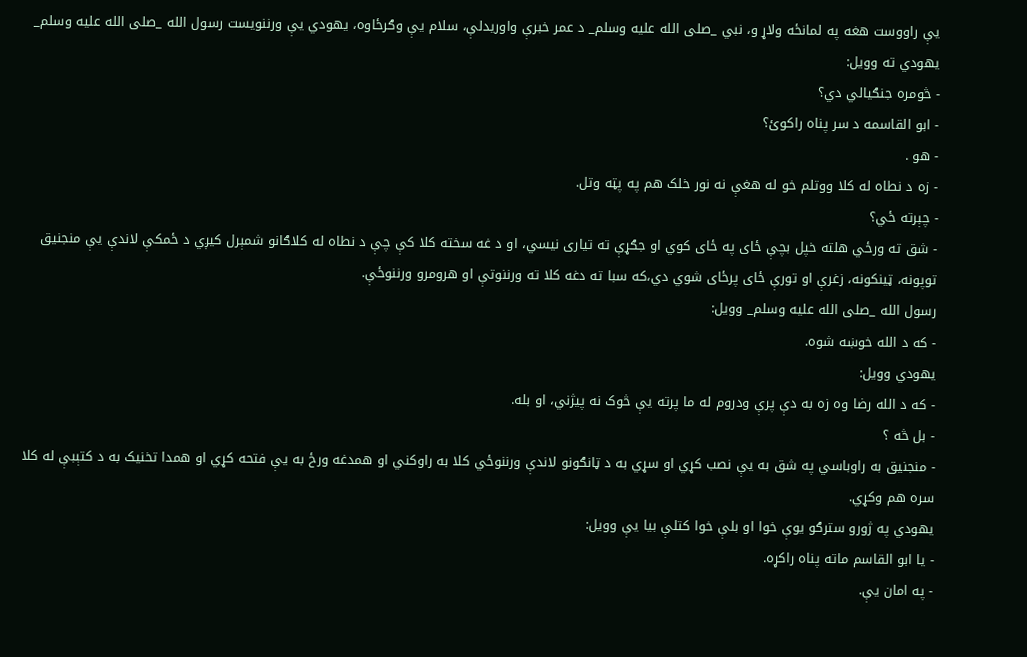يې راووست هغه په لمانځه ولاړ و، نبي _صلی الله عليه وسلم_ د عمر خبرې واوريدلې، سلام يې وګرځاوه، يهودي يې ورننويست رسول الله _صلی الله عليه وسلم_ يهودي ته وويل:
- څومره جنګيالي دي؟
- ابو القاسمه د سر پناه راکوئ؟
- هو .
- زه د نطاه له کلا ووتلم خو له هغې نه نور خلک هم په پټه وتل.
- چېرته ځي؟
- شق ته ورځي هلته خپل بچې ځای په ځای کوي او جګړې ته تياری نيسي، او د غه سخته کلا کې چې د نطاه له کلاګانو شمېرل کيږي د ځمکې لاندې يې منجنيق توپونه، ټينکونه، زغرې او تورې ځای پرځای شوي دي،که سبا ته دغه کلا ته ورننوتې او هرومرو ورننوځې.
رسول الله _صلی الله عليه وسلم_ وويل:
- که د الله خوښه شوه.
يهودي وويل:
- که د الله رضا وه زه به دې پرې ودروم له ما پرته يې څوک نه پيژني، او بله.
- بل څه ؟
- منجنيق به راوباسي په شق به يې نصب کړي او سړي به د ټانګونو لاندې ورننوځي کلا به راوکني او همدغه ورځ به يې فتحه کړي او همدا تخنيک به د کتېبې له کلا سره هم وکړي.
يهودي په ژورو سترګو يوې خوا او بلې خوا کتلې بيا يې وويل:
- يا ابو القاسم ماته پناه راکړه.
- په امان يې.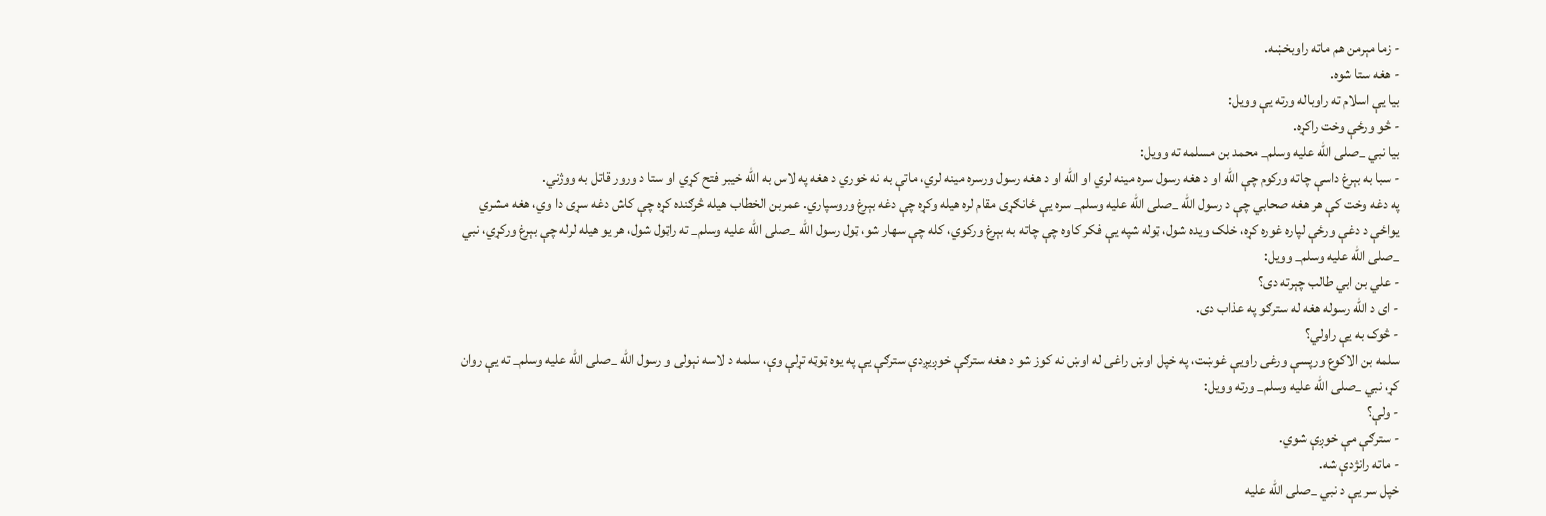- زما مېرمن هم ماته راوبخښه.
- هغه ستا شوه.
بيا يې اسلام ته راوباله ورته يې وويل:
- څو ورځې وخت راکړه.
بيا نبي _صلی الله عليه وسلم_ محمد بن مسلمه ته وويل:
- سبا به بېرغ داسې چاته ورکوم چې الله او د هغه رسول سره مينه لري او الله او د هغه رسول ورسره مينه لري، ماتې به نه خوري د هغه په لاس به الله خيبر فتح کړي او ستا د ورور قاتل به ووژني.
په دغه وخت کې هر هغه صحابي چې د رسول الله _صلی الله عليه وسلم_ سره يې ځانګړی مقام لره هيله وکړه چې دغه بېرغ وروسپاري. عمربن الخطاب هيله څرګنده کړه چې کاش دغه سړی دا وي، هغه مشري يواځې د دغې ورځې لپاره غوره کړه، خلک ويده شول، ټوله شپه يې فکر کاوه چې چاته به بېرغ ورکوي، کله چې سهار شو، ټول رسول الله _صلی الله عليه وسلم_ ته راټول شول، هر يو هيله لرله چې بېرغ ورکړي، نبي _صلی الله عليه وسلم_ وويل:
- علي بن ابي طالب چېرته دی؟
- ای د الله رسوله هغه له سترګو په عذاب دی.
- څوک به يې راولي؟
سلمه بن الاکوع ورپسې ورغی راويې غوښت، په خپل اوښ راغی له اوښ نه کوز شو د هغه سترګې خوږيږدې سترګې يې په يوه ټوټه تړلې وې، سلمه د لاسه نېولی و رسول الله _صلی الله عليه وسلم_ ته يې روان کړ، نبي _صلی الله عليه وسلم_ ورته وويل:
- ولې؟
- سترګې مې خوږې شوي.
- ماته رانژدې شه.
خپل سر يې د نبي _صلی الله عليه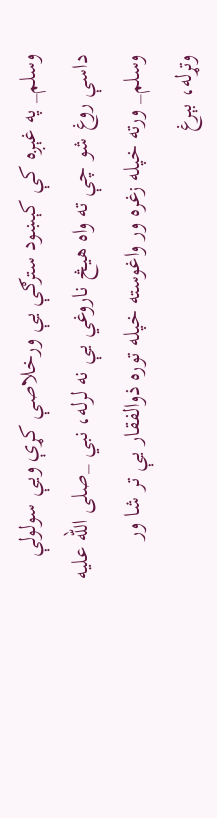وسلم_ په غېږه کې کېښود سترګې يې ورخلاصې کړې ويې سولولې داسې روغ شو چې ته واه هيڅ ناروغي يې نه لرله، نبي _صلی الله عليه وسلم_ ورته خپله زغره ور واغوسته خپله توره ذوالفقار يې تر شا ور وتړله، بېرغ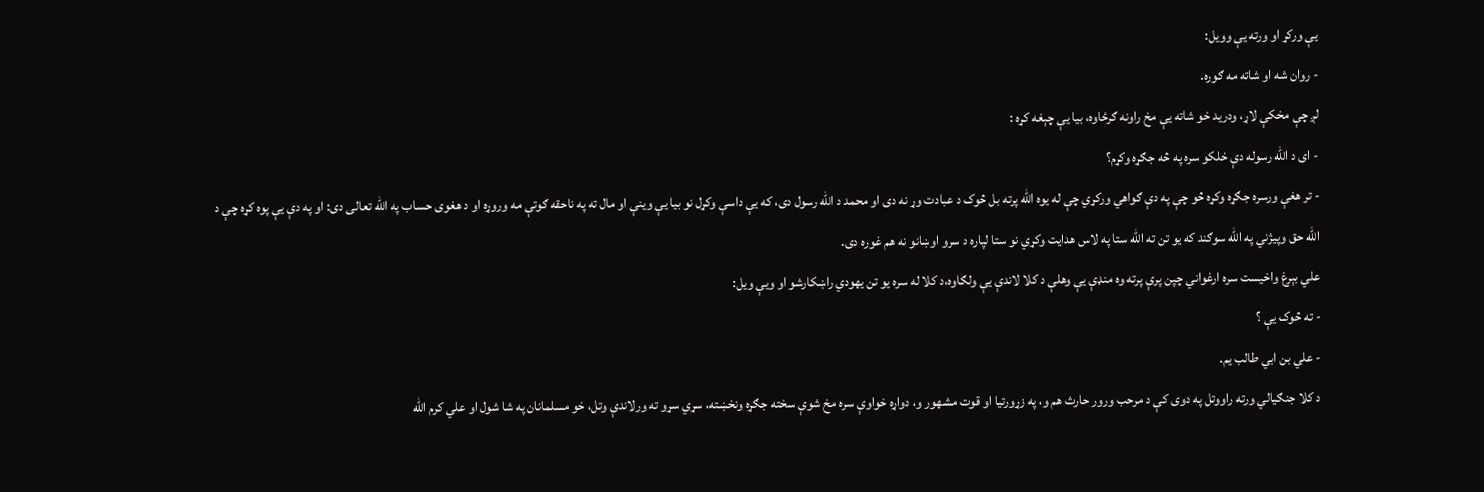يې ورکړ او ورته يې وويل:
- روان شه او شاته مه ګوره.
لږ چې مخکې لاړ، ودريد خو شاته يې مخ راونه ګرځاوه، بيا يې چېغه کړه :
- ای د الله رسوله دې خلکو سره په څه جګړه وکړم؟
- تر هغې ورسره جګړه وکړه څو چې په دې ګواهي ورکړي چې له يوه الله پرته بل څوک د عبادت وړ نه دی او محمد د الله رسول دی، که يې داسې وکړل نو بيا يې وينې او مال ته په ناحقه ګوتې مه وروړه او د هغوی حساب په الله تعالی دی: او په دې يې پوه کړه چې د الله حق وپيژني په الله سوګند که يو تن ته الله ستا په لاس هدايت وکړي نو ستا لپاره د سرو اوښانو نه هم غوره دی.
علي بېرغ واخيست سره ارغواني چپن پرې پرته وه منډې يې وهلې د کلا لاندې يې ولګاوه،د کلا له سره يو تن يهودي راښکارشو او ويې ويل:
- ته څوک يې ؟
- علي بن ابي طالب يم.
د کلا جنګيالي ورته راووتل په دوی کې د مرحب ورور حارث هم و، په زړورتيا او قوت مشهور و، دواړه خواوې سره مخ شوې سخته جګړه ونخښته، سړي سړو ته ورلاندې وتل، خو مسلمانان په شا شول او علي کرم الله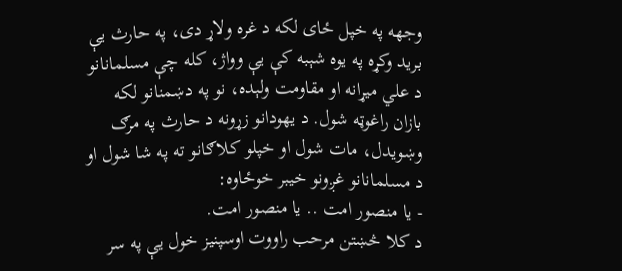وجهه په خپل ځای لکه د غره ولاړ دی، په حارث يې بريد وکړه په يوه شېبه کې يې وواژ، کله چې مسلمانانو د علي ميړانه او مقاومت ولېده، نو په دښمنانو لکه بازان راغوټه شول. د يهودانو زړونه د حارث په مرګ وښويدل، مات شول او خپلو کلاګانو ته په شا شول او د مسلمانانو غږونو خيبر خوځاوه:
- يا منصور امت .. يا منصور امت.
د کلا څښتن مرحب راووت اوسپنيز خول يې په سر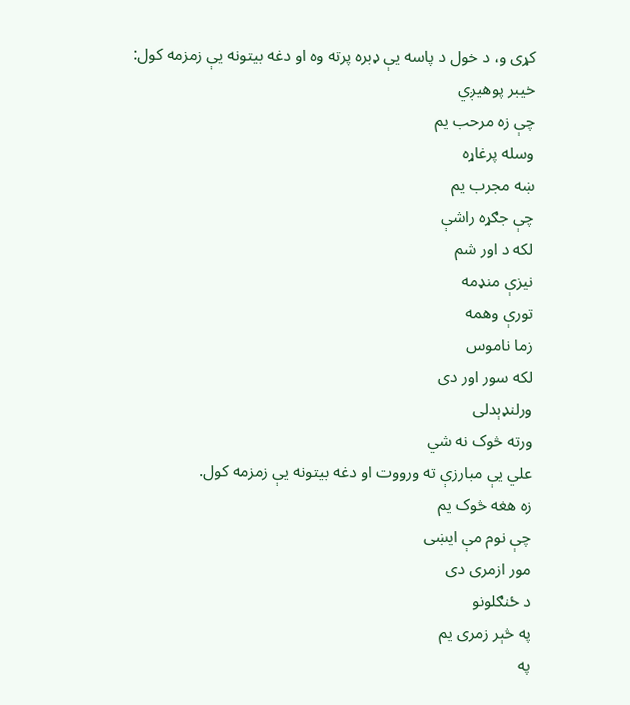کړی و، د خول د پاسه يې ډبره پرته وه او دغه بيتونه يې زمزمه کول:
خيبر پوهيږي
چې زه مرحب يم
وسله پرغاړه
ښه مجرب يم
چې جګړه راشې
لکه د اور شم
نيزې منډمه
تورې وهمه
زما ناموس
لکه سور اور دی
ورلنډېدلی
ورته څوک نه شي
علي يې مبارزې ته ورووت او دغه بيتونه يې زمزمه کول.
زه هغه څوک يم
چې نوم مې ايښی
مور ازمری دی
د ځنګلونو
په څېر زمری يم
په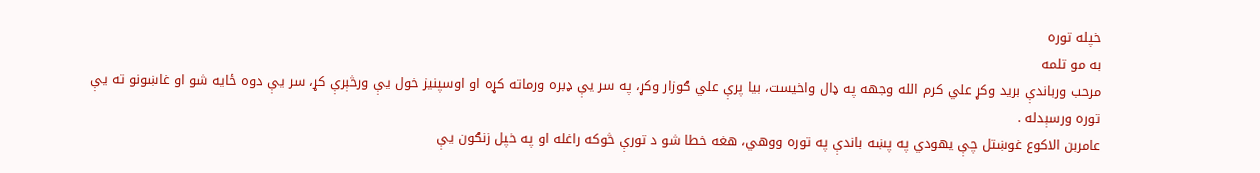خپله توره
به مو تلمه
مرحب ورباندې بريد وکړ علي کرم الله وجهه په ډال واخيست، بيا پرې علي ګوزار وکړ، په سر يې ډبره ورماته کړه او اوسپنيز خول يې ورڅېرې کړ، سر يې دوه ځايه شو او غاښونو ته يې توره ورسېدله .
عامربن الاکوع غوښتل چې يهودي په پښه باندې په توره ووهي، هغه خطا شو د تورې څوکه راغله او په خپل زنګون يې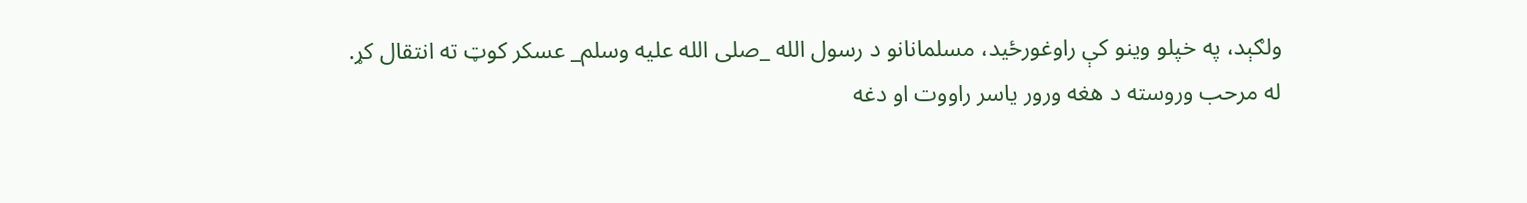ولګېد، په خپلو وينو کې راوغورځيد، مسلمانانو د رسول الله _صلی الله عليه وسلم_ عسکر کوټ ته انتقال کړ.
له مرحب وروسته د هغه ورور ياسر راووت او دغه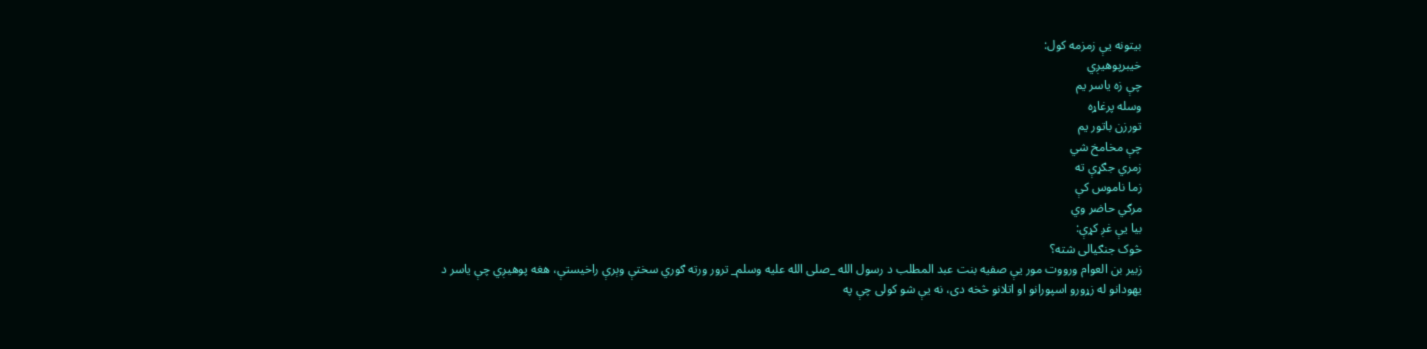بيتونه يې زمزمه کول:
خيبرپوهيږي
چې زه ياسر يم
وسله پرغاړه
تورزن باتور يم
چې مخامخ شي
زمري جګړې ته
زما ناموس کې
مرګي حاضر وي
بيا يې غږ کړې:
څوک جنګيالی شته؟
زبير بن العوام ورووت مور يې صفيه بنت عبد المطلب د رسول الله _صلی الله عليه وسلم_ ترور ورته ګوري سختې وېرې راخيستې، هغه پوهيږي چې ياسر د يهودانو له زړورو اسپورانو او اتلانو څخه دی، نه يې شو کولی چې په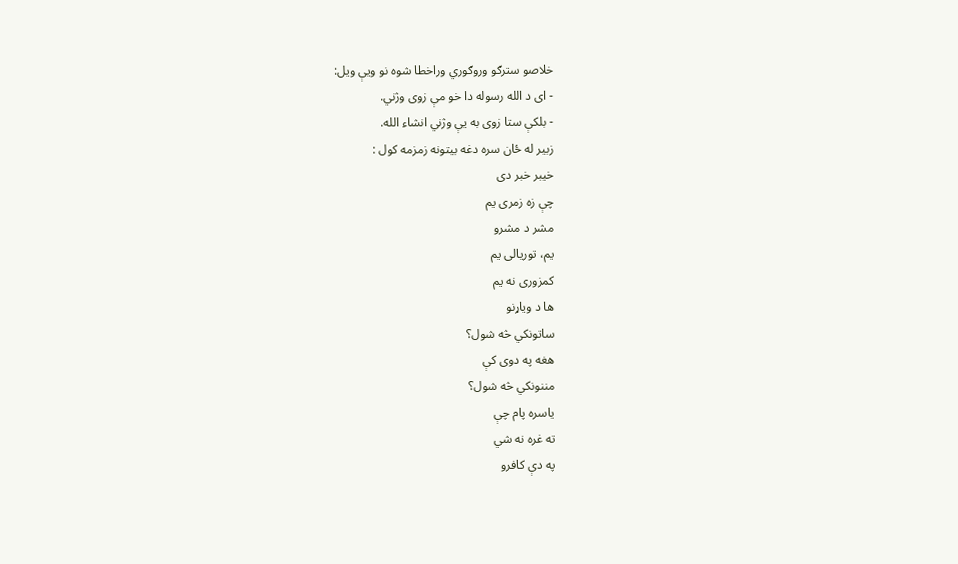خلاصو سترګو وروګوري وراخطا شوه نو ويې ويل:
- ای د الله رسوله دا خو مې زوی وژني.
- بلکې ستا زوی به يې وژني انشاء الله.
زبير له ځان سره دغه بيتونه زمزمه کول :
خيبر خبر دی
چې زه زمری يم
مشر د مشرو
يم، توريالی يم
کمزوری نه يم
ها د وياړنو
ساتونکي څه شول؟
هغه په دوی کې
مننونکي څه شول؟
ياسره پام چې
ته غره نه شي
په دې کافرو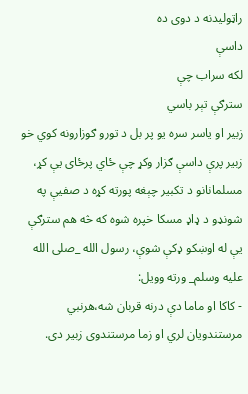راټوليدنه د دوی ده
داسې
لکه سراب چې
سترګې تېر باسي
زبير او ياسر سره يو پر بل د تورو ګوزارونه کوي خو زبير پرې داسې ګزار وکړ چې ځاي پرځای يې کړ، مسلمانانو د تکبير چېغه پورته کړه د صفيې په شونډو د ډاډ مسکا خپره شوه که څه هم سترګې يې له اوښکو ډکې شوې، رسول الله _صلی الله عليه وسلم_ ورته وويل:
- کاکا او ماما دې درنه قربان شه،هرنبي مرستندويان لري او زما مرستندوی زبير دی.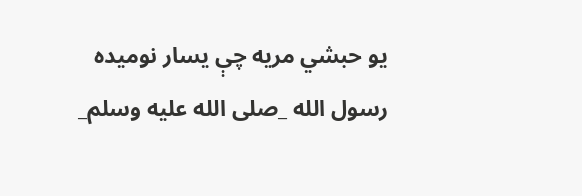يو حبشي مريه چې يسار نوميده رسول الله _صلی الله عليه وسلم_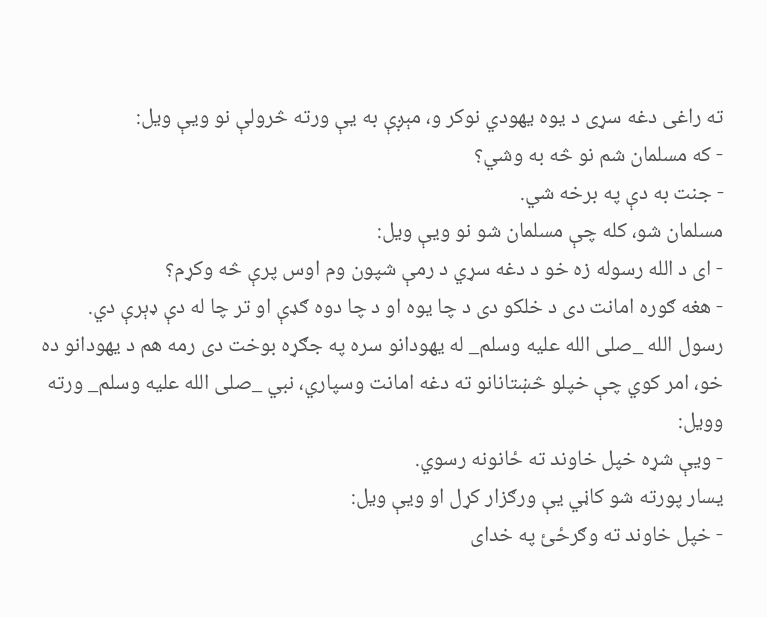ته راغی دغه سړی د يوه يهودي نوکر و، مېږې به يې ورته څرولې نو ويې ويل:
- که مسلمان شم نو څه به وشي؟
- جنت به دې په برخه شي.
مسلمان شو، کله چې مسلمان شو نو ويې ويل:
- ای د الله رسوله زه خو د دغه سړي د رمې شپون وم اوس پرې څه وکړم؟
- هغه ګوره امانت دی د خلکو دی د چا يوه او د چا دوه ګډې او تر چا له دې ډېرې دي.
رسول الله _صلی الله عليه وسلم_ له يهودانو سره په جګړه بوخت دی رمه هم د يهودانو ده خو، امر کوي چې خپلو څښتانانو ته دغه امانت وسپاري، نبي _صلی الله عليه وسلم_ ورته وويل:
- ويې شړه خپل خاوند ته ځانونه رسوي.
يسار پورته شو کاڼي يې ورګزار کړل او ويې ويل:
- خپل خاوند ته وګرځئ په خدای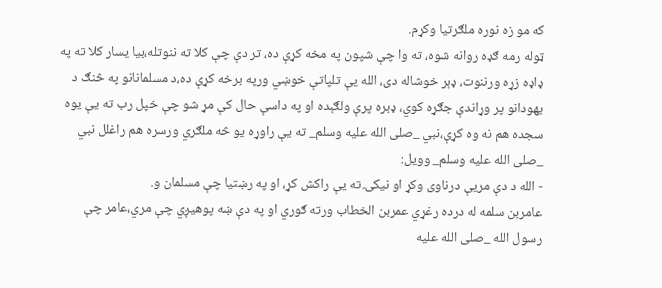که مو زه نوره ملګرتيا وکړم.
ټوله رمه ګډه روانه شوه، ته وا چې شپون په مخه کړې ده، تر دې چې کلا ته ننوتله،بيا يسار کلا ته په ډاډه زړه ورننوت، ډېر خوشاله دی، الله يې تلپاتې خوښي ورپه برخه کړې ده،د مسلمانانو په څنګ د يهودانو پر وړاندې جګړه کوي، ډبره پرې ولګېده او په داسې حال کې مړ شو چې خپل رب ته يې يوه سجده هم نه وه کړې،نبي _صلی الله عليه وسلم_ ته يې راوړه يو څه ملګري ورسره هم راغلل نبي _صلی الله عليه وسلم_ وويل:
- الله د دې مريې درناوی وکړ او نيکۍ ته يې راکش کړ، او په رښتيا چې مسلمان و.
عامربن سلمه له درده رغړي عمربن الخطاب ورته ګوري او په دې ښه پوهيږي چې مري،عامر چې رسول الله _صلی الله عليه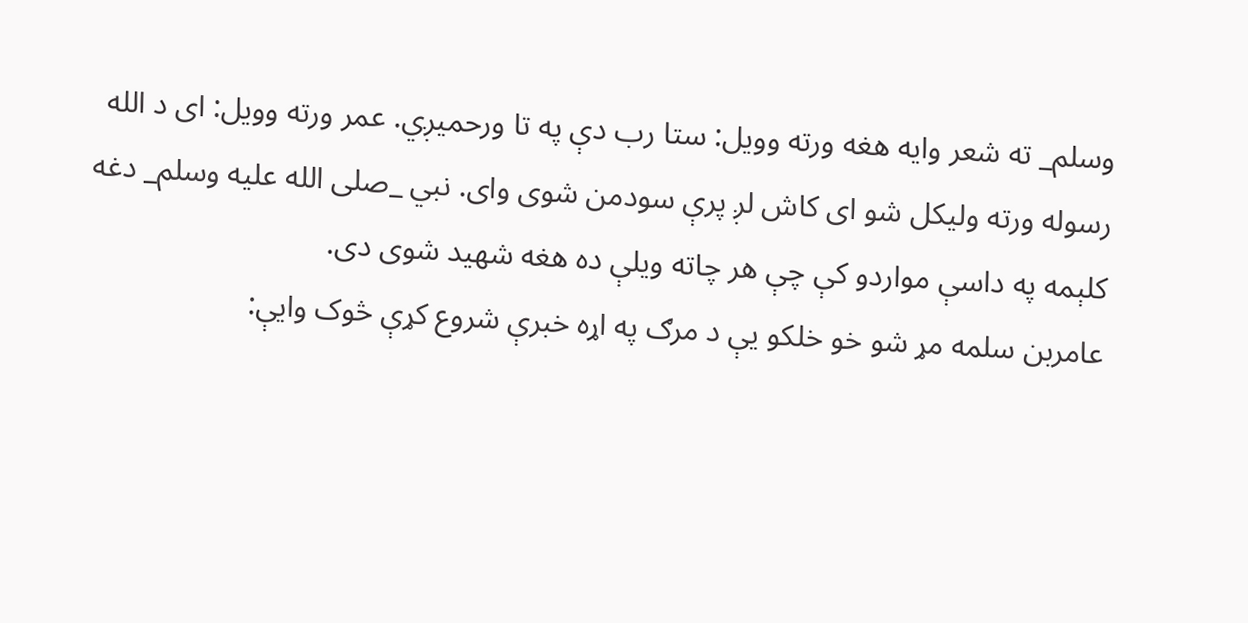وسلم_ ته شعر وايه هغه ورته وويل: ستا رب دې په تا ورحميږي. عمر ورته وويل: ای د الله رسوله ورته وليکل شو ای کاش لږ پرې سودمن شوی وای. نبي _صلی الله عليه وسلم_ دغه کلېمه په داسې مواردو کې چې هر چاته ويلې ده هغه شهيد شوی دی.
عامربن سلمه مړ شو خو خلکو يې د مرګ په اړه خبرې شروع کړې څوک وايې: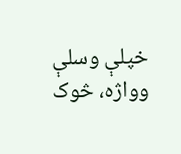خپلې وسلې وواژه، څوک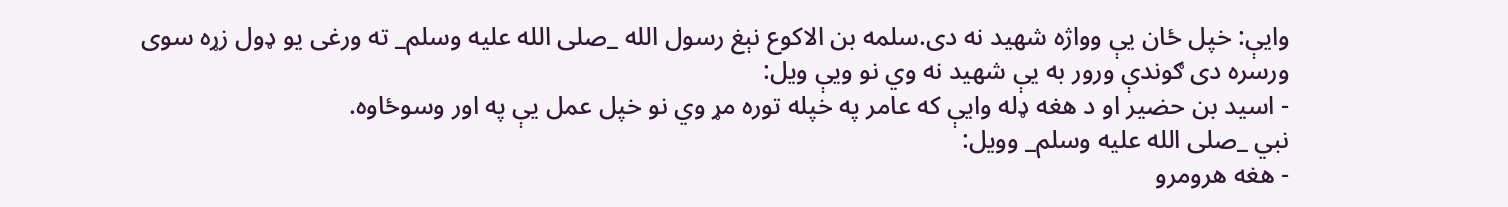وايې: خپل ځان يې وواژه شهيد نه دی.سلمه بن الاکوع نېغ رسول الله _صلی الله عليه وسلم_ ته ورغی يو ډول زړه سوی ورسره دی ګوندې ورور به يې شهيد نه وي نو ويې ويل:
- اسيد بن حضير او د هغه ډله وايې که عامر په خپله توره مړ وي نو خپل عمل يې په اور وسوځاوه.
نبي _صلی الله عليه وسلم_ وويل:
- هغه هرومرو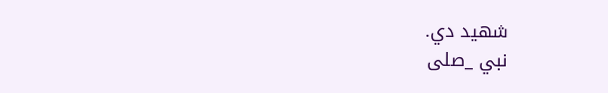شهيد دي.
نبي _صلی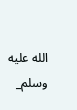الله عليه وسلم_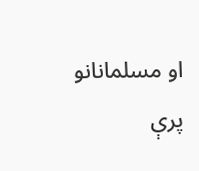او مسلمانانو پرې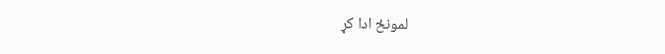لمونځ ادا کړ